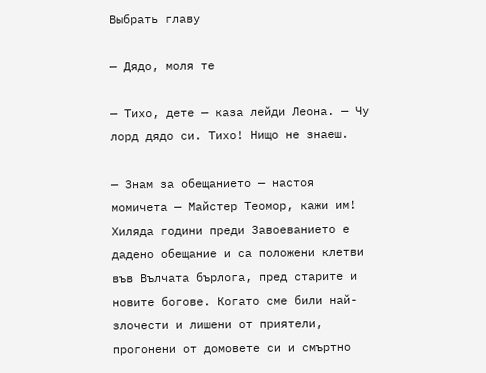Выбрать главу

— Дядо, моля те

— Тихо, дете — каза лейди Леона. — Чу лорд дядо си. Тихо! Нищо не знаеш.

— Знам за обещанието — настоя момичета — Майстер Теомор, кажи им! Хиляда години преди Завоеванието е дадено обещание и са положени клетви във Вълчата бърлога, пред старите и новите богове. Когато сме били най-злочести и лишени от приятели, прогонени от домовете си и смъртно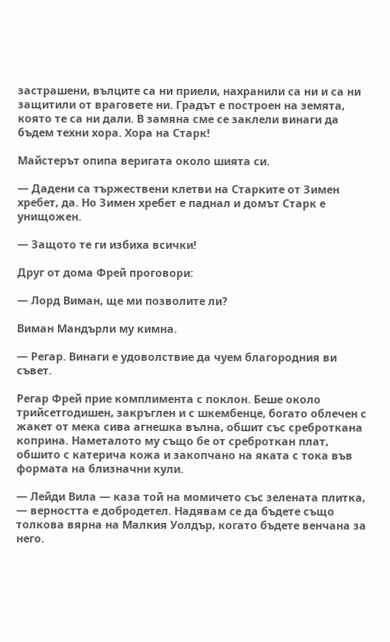застрашени, вълците са ни приели, нахранили са ни и са ни защитили от враговете ни. Градът е построен на земята, която те са ни дали. В замяна сме се заклели винаги да бъдем техни хора. Хора на Старк!

Майстерът опипа веригата около шията си.

— Дадени са тържествени клетви на Старките от Зимен хребет, да. Но Зимен хребет е паднал и домът Старк е унищожен.

— Защото те ги избиха всички!

Друг от дома Фрей проговори:

— Лорд Виман, ще ми позволите ли?

Виман Мандърли му кимна.

— Регар. Винаги е удоволствие да чуем благородния ви съвет.

Регар Фрей прие комплимента с поклон. Беше около трийсетгодишен, закръглен и с шкембенце, богато облечен с жакет от мека сива агнешка вълна, обшит със среброткана коприна. Наметалото му също бе от среброткан плат, обшито с катерича кожа и закопчано на яката с тока във формата на близначни кули.

— Лейди Вила — каза той на момичето със зелената плитка, — верността е добродетел. Надявам се да бъдете също толкова вярна на Малкия Уолдър, когато бъдете венчана за него.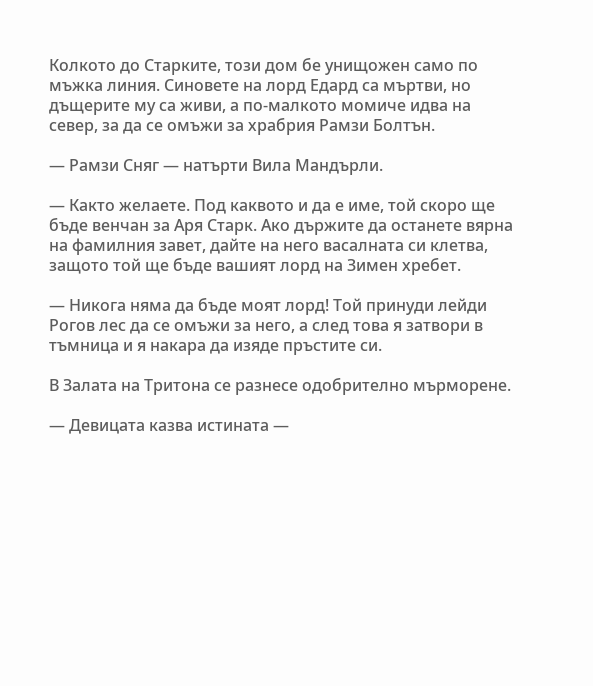Колкото до Старките, този дом бе унищожен само по мъжка линия. Синовете на лорд Едард са мъртви, но дъщерите му са живи, а по-малкото момиче идва на север, за да се омъжи за храбрия Рамзи Болтън.

— Рамзи Сняг — натърти Вила Мандърли.

— Както желаете. Под каквото и да е име, той скоро ще бъде венчан за Аря Старк. Ако държите да останете вярна на фамилния завет, дайте на него васалната си клетва, защото той ще бъде вашият лорд на Зимен хребет.

— Никога няма да бъде моят лорд! Той принуди лейди Рогов лес да се омъжи за него, а след това я затвори в тъмница и я накара да изяде пръстите си.

В Залата на Тритона се разнесе одобрително мърморене.

— Девицата казва истината —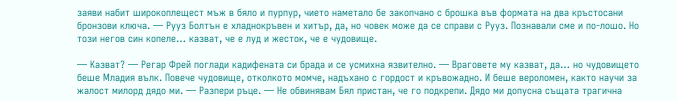заяви набит широкоплещест мъж в бяло и пурпур, чието наметало бе закопчано с брошка във формата на два кръстосани бронзови ключа. — Рууз Болтън е хладнокръвен и хитър, да, но човек може да се справи с Рууз. Познавали сме и по-лошо. Но този негов син копеле… казват, че е луд и жесток, че е чудовище.

— Казват? — Регар Фрей поглади кадифената си брада и се усмихна язвително. — Враговете му казват, да… но чудовището беше Младия вълк. Повече чудовище, отколкото момче, надъхано с гордост и кръвожадно. И беше вероломен, както научи за жалост милорд дядо ми. — Разпери ръце. — Не обвинявам Бял пристан, че го подкрепи. Дядо ми допусна същата трагична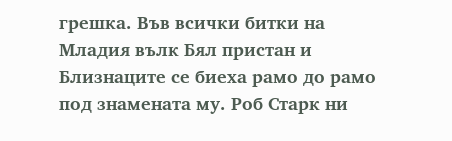грешка. Във всички битки на Младия вълк Бял пристан и Близнаците се биеха рамо до рамо под знамената му. Роб Старк ни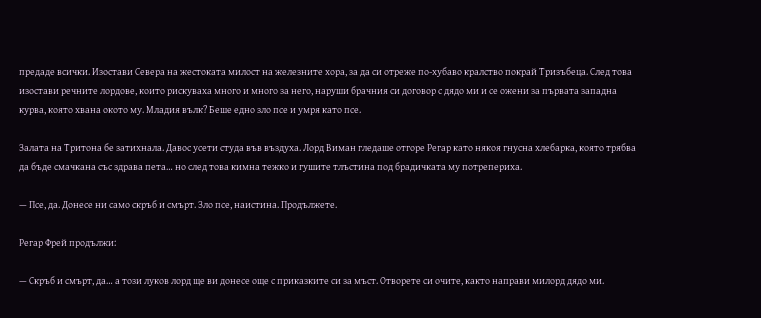предаде всички. Изостави Севера на жестоката милост на железните хора, за да си отреже по-хубаво кралство покрай Тризъбеца. След това изостави речните лордове, които рискуваха много и много за него, наруши брачния си договор с дядо ми и се ожени за първата западна курва, която хвана окото му. Младия вълк? Беше едно зло псе и умря като псе.

Залата на Тритона бе затихнала. Давос усети студа във въздуха. Лорд Виман гледаше отгоре Регар като някоя гнусна хлебарка, която трябва да бъде смачкана със здрава пета… но след това кимна тежко и гушите тлъстина под брадичката му потрепериха.

— Псе, да. Донесе ни само скръб и смърт. Зло псе, наистина. Продължете.

Регар Фрей продължи:

— Скръб и смърт, да… а този луков лорд ще ви донесе още с приказките си за мъст. Отворете си очите, както направи милорд дядо ми.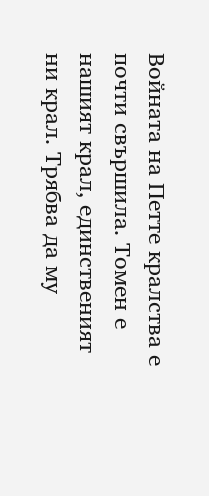Войната на Петте кралства е почти свършила. Томен е нашият крал, единственият ни крал. Трябва да му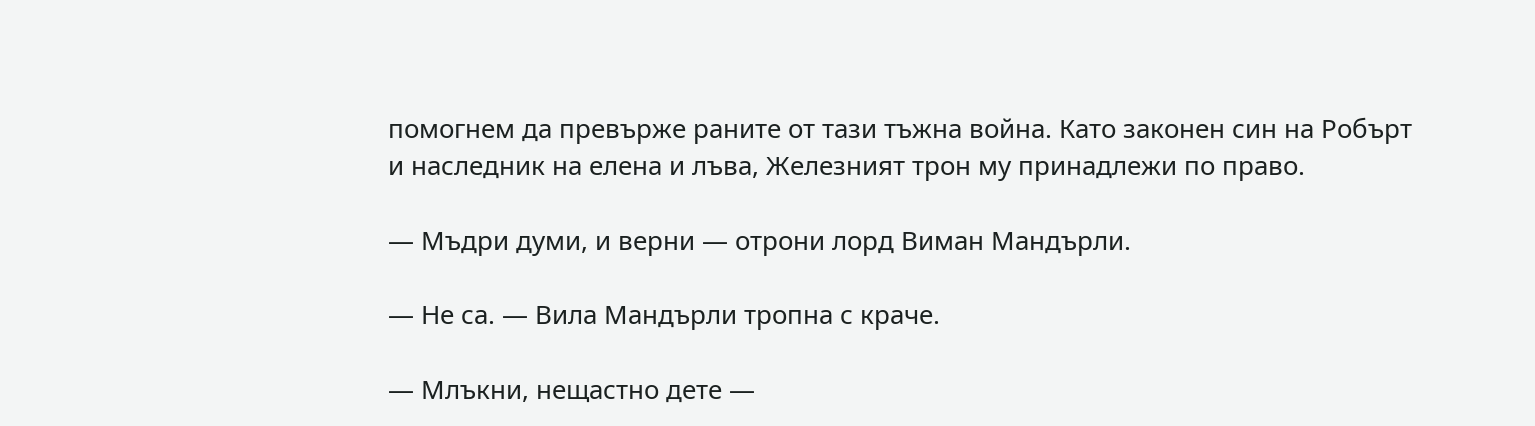помогнем да превърже раните от тази тъжна война. Като законен син на Робърт и наследник на елена и лъва, Железният трон му принадлежи по право.

— Мъдри думи, и верни — отрони лорд Виман Мандърли.

— Не са. — Вила Мандърли тропна с краче.

— Млъкни, нещастно дете —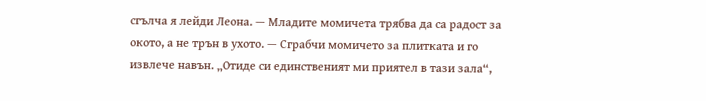сгълча я лейди Леона. — Младите момичета трябва да са радост за окото, а не трън в ухото. — Сграбчи момичето за плитката и го извлече навън. „Отиде си единственият ми приятел в тази зала“,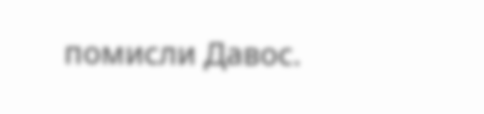помисли Давос.